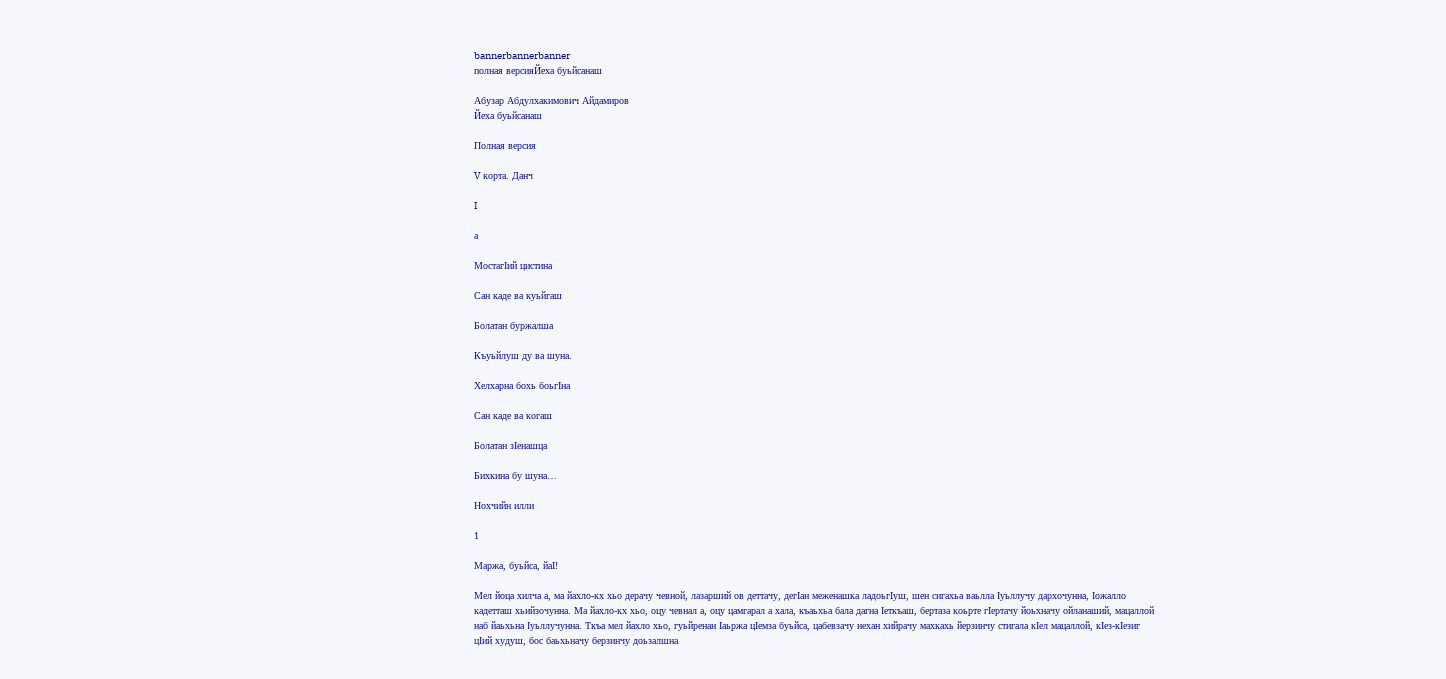bannerbannerbanner
полная версияЙеха буьйсанаш

Абузар Абдулхакимович Айдамиров
Йеха буьйсанаш

Полная версия

V корта. Данч

I

а

МостагIий цистина

Сан каде ва куьйгаш

Болатан буржалша

Къуьйлуш ду ва шуна.

Хелхарна бохь боьгIна

Сан каде ва когаш

Болатан зIенашца

Бихкина бу шуна…

Нохчийн илли

1

Маржа, буьйса, йаI!

Мел йоца хилча а, ма йахло-кх хьо дерачу чевной, лазарший ов деттачу, дегIан меженашка ладоьгIуш, шен сигахьа ваьлла Iуьллучу дархочунна, Iожалло кадетташ хьийзочунна. Ма йахло-кх хьо, оцу чевнал а, оцу цамгарал а хала, къаьхьа бала дагна Iеткъаш, бертаза коьрте гIертачу йоьхначу ойланаший, мацаллой наб йаьхьна Iуьллучунна. Ткъа мел йахло хьо, гуьйренан Iаьржа цIемза буьйса, цабевзачу нехан хийрачу махкахь йерзинчу стигала кIел мацаллой, кIез-кIезиг цIий худуш, бос баьхьначу берзинчу доьзалшна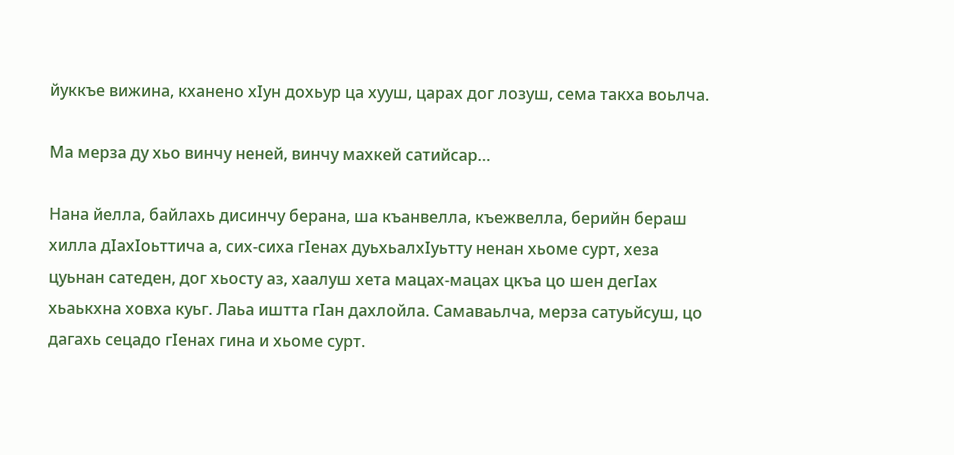йуккъе вижина, кханено хIун дохьур ца хууш, царах дог лозуш, сема такха воьлча.

Ма мерза ду хьо винчу неней, винчу махкей сатийсар…

Нана йелла, байлахь дисинчу берана, ша къанвелла, къежвелла, берийн бераш хилла дIахIоьттича а, сих-сиха гIенах дуьхьалхIуьтту ненан хьоме сурт, хеза цуьнан сатеден, дог хьосту аз, хаалуш хета мацах-мацах цкъа цо шен дегIах хьаькхна ховха куьг. Лаьа иштта гIан дахлойла. Самаваьлча, мерза сатуьйсуш, цо дагахь сецадо гIенах гина и хьоме сурт.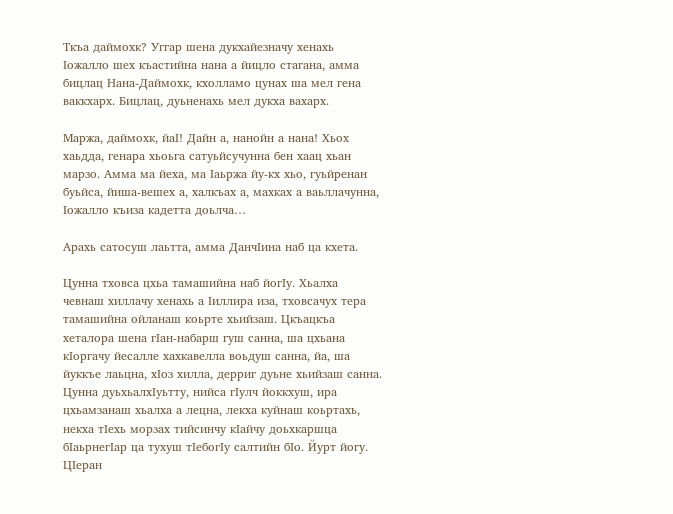Ткъа даймохк? Уггар шена дукхайезначу хенахь Iожалло шех къастийна нана а йицло стагана, амма бицлац Нана-Даймохк, кхолламо цунах ша мел гена ваккхарх. Бицлац, дуьненахь мел дукха вахарх.

Маржа, даймохк, йаI! Дайн а, нанойн а нана! Хьох хаьдда, генара хьоьга сатуьйсучунна бен хаац хьан марзо. Амма ма йеха, ма Iаьржа йу-кх хьо, гуьйренан буьйса, йиша-вешех а, халкъах а, махках а ваьллачунна, Iожалло къиза кадетта доьлча…

Арахь сатосуш лаьтта, амма ДанчIина наб ца кхета.

Цунна тховса цхьа тамашийна наб йогIу. Хьалха чевнаш хиллачу хенахь а Iиллира иза, тховсачух тера тамашийна ойланаш коьрте хьийзаш. Цкъацкъа хеталора шена гIан-набарш гуш санна, ша цхьана кIоргачу йесалле хахкавелла воьдуш санна, йа, ша йуккъе лаьцна, хIоз хилла, дерриг дуьне хьийзаш санна. Цунна дуьхьалхIуьтту, нийса гIулч йоккхуш, ира цхьамзанаш хьалха а лецна, лекха куйнаш коьртахь, некха тIехь морзах тийсинчу кIайчу доьхкаршца бIаьрнегIар ца тухуш тIебогIу салтийн бIо. Йурт йогу. ЦIеран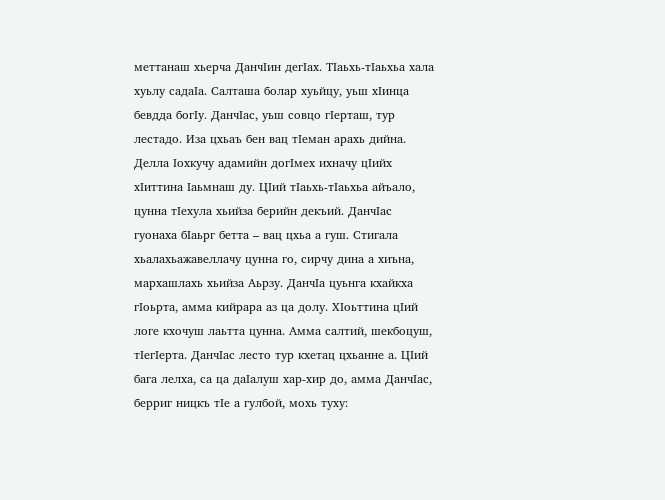меттанаш хьерча ДанчIин дегIах. ТIаьхь-тIаьхьа хала хуьлу садаIа. Салташа болар хуьйцу, уьш хIинца бевдда богIу. ДанчIас, уьш совцо гIерташ, тур лестадо. Иза цхьаъ бен вац тIеман арахь дийна. Делла Iохкучу адамийн догIмех ихначу цIийх хIиттина Iаьмнаш ду. ЦIий тIаьхь-тIаьхьа айъало, цунна тIехула хьийза берийн декъий. ДанчIас гуонаха бIаьрг бетта – вац цхьа а гуш. Стигала хьалахьажавеллачу цунна го, сирчу дина а хиъна, мархашлахь хьийза Аьрзу. ДанчIа цуьнга кхайкха гIоьрта, амма кийрара аз ца долу. ХIоьттина цIий логе кхочуш лаьтта цунна. Амма салтий, шекбоцуш, тIегIерта. ДанчIас лесто тур кхетац цхьанне а. ЦIий бага лелха, са ца даIалуш хар-хир до, амма ДанчIас, берриг ницкъ тIе а гулбой, мохь туху: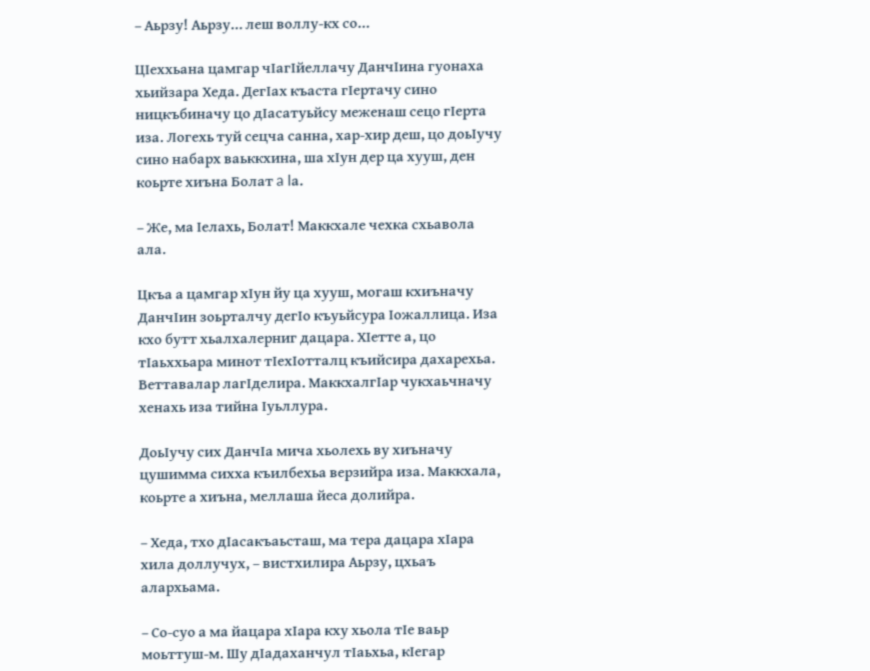– Аьрзу! Аьрзу… леш воллу-кх со…

ЦIеххьана цамгар чIагIйеллачу ДанчIина гуонаха хьийзара Хеда. ДегIах къаста гIертачу сино ницкъбиначу цо дIасатуьйсу меженаш сецо гIерта иза. Логехь туй сецча санна, хар-хир деш, цо доьIучу сино набарх ваьккхина, ша хIун дер ца хууш, ден коьрте хиъна Болат a Iа.

– Же, ма Iелахь, Болат! Маккхале чехка схьавола ала.

Цкъа а цамгар хIун йу ца хууш, могаш кхиъначу ДанчIин зоьрталчу дегIо къуьйсура Iожаллица. Иза кхо бутт хьалхалерниг дацара. ХIетте а, цо тIаьххьара минот тIехIотталц къийсира дахарехьа. Веттавалар лагIделира. МаккхалгIар чукхаьчначу хенахь иза тийна Iуьллура.

ДоьIучу сих ДанчIа мича хьолехь ву хиъначу цушимма сихха къилбехьа верзийра иза. Маккхала, коьрте а хиъна, меллаша йеса долийра.

– Хеда, тхо дIасакъаьсташ, ма тера дацара хIара хила доллучух, – вистхилира Аьрзу, цхьаъ алархьама.

– Со-суо а ма йацара хIара кху хьола тIе ваьр моьттуш-м. Шу дIадаханчул тIаьхьа, кIегар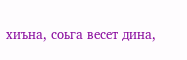хиъна, соьга весет дина,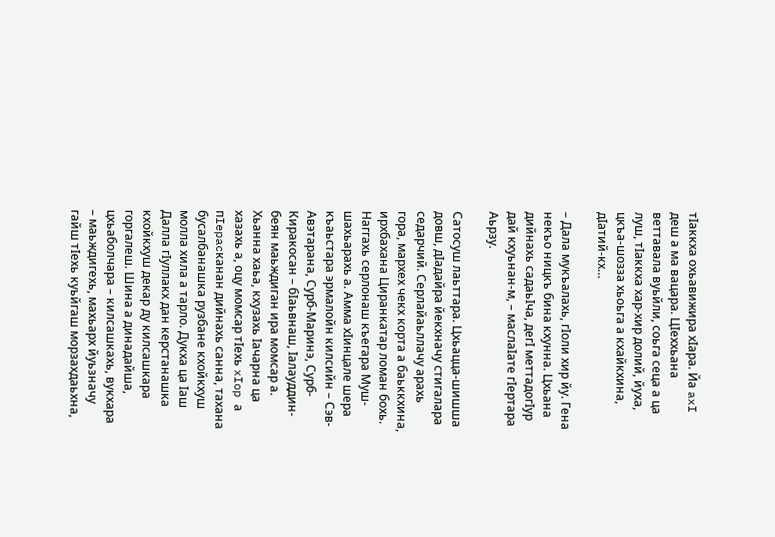тIаккха охьавижира хIара. Йа axI деш а ма вацара. ЦIеххьана веттавала вуьйли, соьга сеца а ца луш, тIаккха хар-хир долий, йуха, цкъа-шозза хьоьга а кхайкхина, дIатий-кх…

– Дала мукъалахь, гIоли хир йу. Гена некъо ницкъ бина кхунна. Цхьана дийнахь садаьIча, дегI меттадогIур дай кхуьнан-м, – маслаIате гIертара Аьрзу.

Сатосуш лаьттара. Цхьацца-шишша довш, дIадайра йекхначу стигалара седарчий. Серлайаьллачу арахь гора, мархех чекх корта а баьккхина, ирхбахана Циранкатар ломан бохь. Наггахь серлонаш къегара Муш-шахьарахь а. Амма хIинцале шера къаьстара эрмалойн килсийн – Сэв-Авэтарана, Сурб-Маринэ, Сурб-Киракосан – бIаьвнаш, Iалауддин-беян маьждиган ира момсар а. Хьанна хаьа, кхузахь Iачарна ца хазахь а, оцу момсар тIехь xIop а пIepacканан дийнахь санна, тахана бусалбанашка рузбане кхойкхуш молла хила а тарло. Дукха ца Iаш Далла гIуллакх дан керстанашка кхойкхуш декар ду килсашкара горгалеш. Шина а динадайша, цхьаболчара – килсашкахь, вукхара – маьждигехь, махьарх йуьзначу гайш тIехь куьйгаш морзахдаьхна,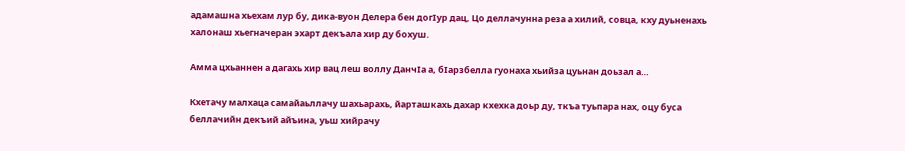адамашна хьехам лур бу, дика-вуон Делера бен догIур дац, Цо деллачунна реза а хилий, совца, кху дуьненахь халонаш хьегначеран эхарт декъала хир ду бохуш.

Амма цхьаннен а дагахь хир вац леш воллу ДанчIа а, бIарзбелла гуонаха хьийза цуьнан доьзал а…

Кхетачу малхаца самайаьллачу шахьарахь, йарташкахь дахар кхехка доьр ду, ткъа туьпара нах, оцу буса беллачийн декъий айъина, уьш хийрачу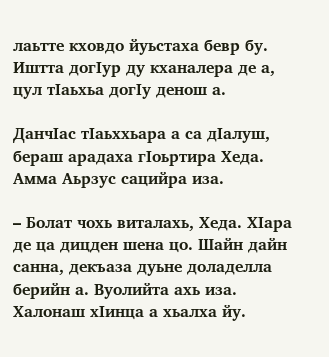лаьтте кховдо йуьстаха бевр бу. Иштта догIур ду кханалера де а, цул тIаьхьа догIу денош а.

ДанчIас тIаьххьара а са дIалуш, бераш арадаха гIоьртира Хеда. Амма Аьрзус сацийра иза.

– Болат чохь виталахь, Хеда. ХIара де ца дицден шена цо. Шайн дайн санна, декъаза дуьне доладелла берийн а. Вуолийта ахь иза. Халонаш хIинца а хьалха йу.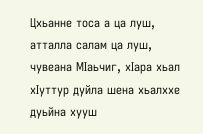Цхьанне тоса а ца луш, атталла салам ца луш, чувеана МIаьчиг, хIара хьал хIуттур дуйла шена хьалххе дуьйна хууш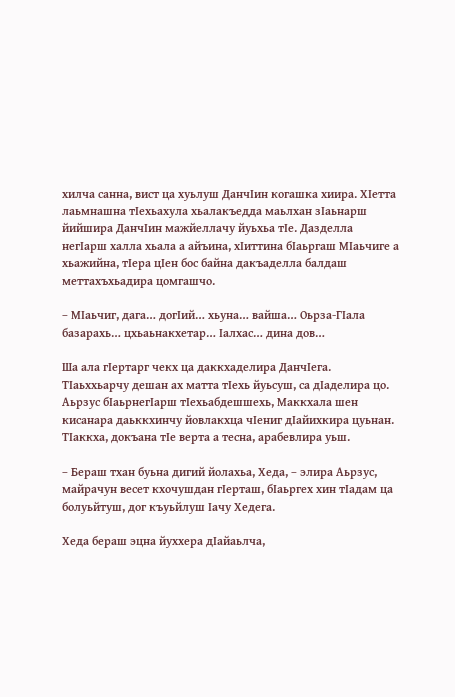хилча санна, вист ца хуьлуш ДанчIин когашка хиира. ХIетта лаьмнашна тIехьахула хьалакъедда маьлхан зIаьнарш йийшира ДанчIин мажйеллачу йуьхьа тIе. Дазделла негIарш халла хьала а айъина, хIиттина бIаьргаш МIаьчиге а хьажийна, тIера цIен бос байна дакъаделла балдаш меттахъхьадира цомгашчо.

– МIаьчиг, дага… догIий… хьуна… вайша… Оьрза-ГIала базарахь… цхьаьнакхетар… Iалхас… дина дов…

Ша ала гIертарг чекх ца даккхаделира ДанчIега. ТIаьххьарчу дешан ах матта тIехь йуьсуш, са дIаделира цо. Аьрзус бIаьрнегIарш тIехьабдешшехь, Маккхала шен кисанара даьккхинчу йовлакхца чIениг дIайихкира цуьнан. ТIаккха, докъана тIе верта а тесна, арабевлира уьш.

– Бераш тхан буьна дигий йолахьа, Хеда, – элира Аьрзус, майрачун весет кхочушдан гIерташ, бIаьргех хин тIадам ца болуьйтуш, дог къуьйлуш Iачу Хедега.

Хеда бераш эцна йуххера дIайаьлча,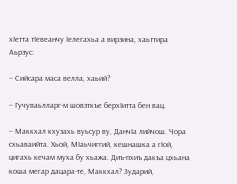хIетта тIевеанчу Iелегахьа а вирзина, хаьттира Аьрзус:

– Сийсара маса велла, хаьий?

– Гучуваьлларг-м шовзткъе берхIитта бен вац.

– Маккхал кхузахь вуьсур ву, ДанчIа лийчош. Чора схьаваийта. Хьой, МIаьчиггий, кешнашка а гIой, цигахь кечам муха бу хьажа. Диъ-пхиъ дакъа цхьана коша мегар дацара-те, Маккхал? Зударий,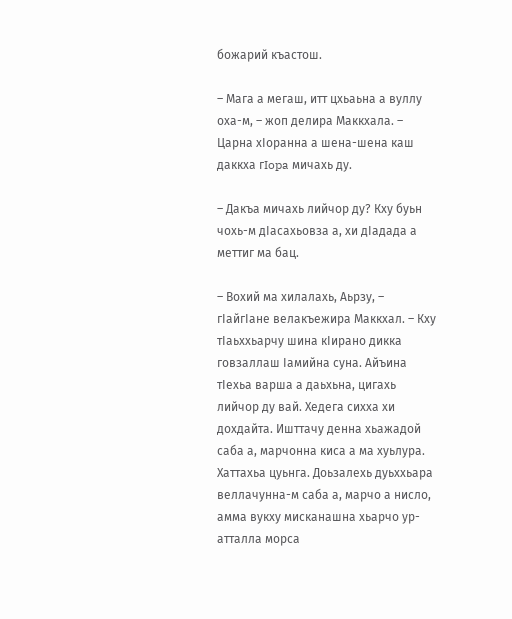божарий къастош.

– Мага а мегаш, итт цхьаьна а вуллу оха-м, – жоп делира Маккхала. – Царна хIоранна а шена-шена каш даккха гIopa мичахь ду.

– Дакъа мичахь лийчор ду? Кху буьн чохь-м дIасахьовза а, хи дIадада а меттиг ма бац.

– Вохий ма хилалахь, Аьрзу, – гIайгIане велакъежира Маккхал. – Кху тIаьххьарчу шина кIирано дикка говзаллаш Iамийна суна. Айъина тIехьа варша а даьхьна, цигахь лийчор ду вай. Хедега сихха хи дохдайта. Ишттачу денна хьажадой саба а, марчонна киса а ма хуьлура. Хаттахьа цуьнга. Доьзалехь дуьххьара веллачунна-м саба а, марчо а нисло, амма вукху мисканашна хьарчо ур-атталла морса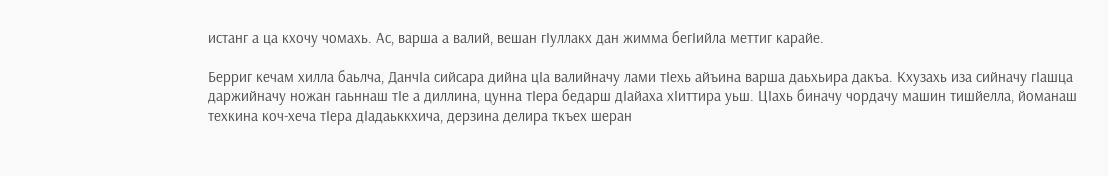истанг а ца кхочу чомахь. Ас, варша а валий, вешан гIуллакх дан жимма бегIийла меттиг карайе.

Берриг кечам хилла баьлча, ДанчIа сийсара дийна цIа валийначу лами тIехь айъина варша даьхьира дакъа. Кхузахь иза сийначу гIашца даржийначу ножан гаьннаш тIе а диллина, цунна тIера бедарш дIайаха хIиттира уьш. ЦIахь биначу чордачу машин тишйелла, йоманаш техкина коч-хеча тIера дIадаьккхича, дерзина делира ткъех шеран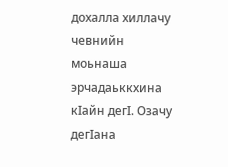дохалла хиллачу чевнийн моьнаша эрчадаьккхина кIайн дегI. Озачу дегIана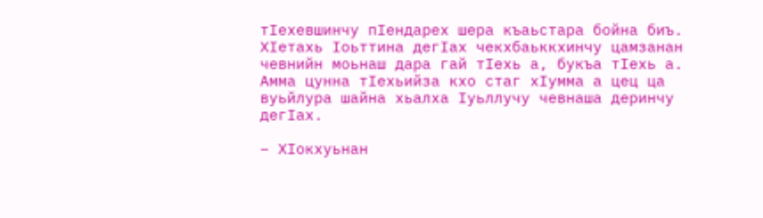тIехевшинчу пIендарех шера къаьстара бойна биъ. ХIетахь Iоьттина дегIах чекхбаьккхинчу цамзанан чевнийн моьнаш дара гай тIехь а, букъа тIехь а. Амма цунна тIехьийза кхо стаг хIумма а цец ца вуьйлура шайна хьалха Iуьллучу чевнаша деринчу дегIах.

– ХIокхуьнан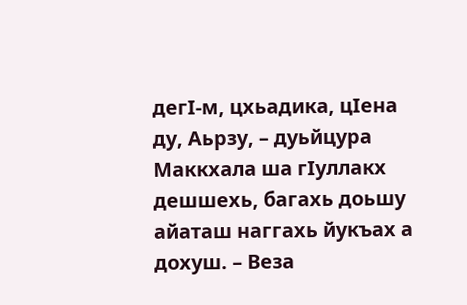дегI-м, цхьадика, цIена ду, Аьрзу, – дуьйцура Маккхала ша гIуллакх дешшехь, багахь доьшу айаташ наггахь йукъах а дохуш. – Веза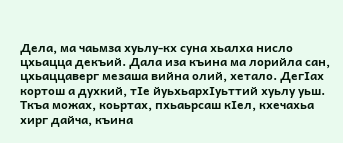Дела, ма чаьмза хуьлу-кх суна хьалха нисло цхьацца декъий. Дала иза къина ма лорийла сан, цхьаццаверг мезаша вийна олий, хетало. ДегIах кортош а духкий, тIе йуьхьархIуьттий хуьлу уьш. Ткъа можах, коьртах, пхьаьрсаш кIел, кхечахьа хирг дайча, къина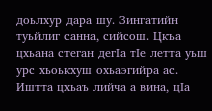доьлхур дара шу. Зингатийн туьйлиг санна, сийсош. Цкъа цхьана стеган дегIа тIе летта уьш урс хьоькхуш охьаэгийра ас. Иштта цхьаъ лийча а вина, цIа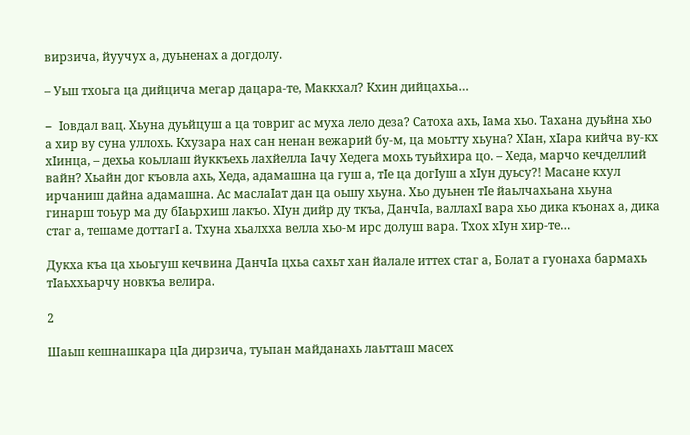вирзича, йуучух а, дуьненах а догдолу.

– Уьш тхоьга ца дийцича мегар дацара-те, Маккхал? Кхин дийцахьа…

– Iовдал вац. Хьуна дуьйцуш а ца товриг ас муха лело деза? Сатоха ахь, Iама хьо. Тахана дуьйна хьо а хир ву суна уллохь. Кхузара нах сан ненан вежарий бу-м, ца моьтту хьуна? ХIан, хIара кийча ву-кх хIинца, – дехьа коьллаш йуккъехь лахйелла Iачу Хедега мохь туьйхира цо. – Хеда, марчо кечделлий вайн? Хьайн дог къовла ахь, Хеда, адамашна ца гуш а, тIе ца догIуш а хIун дуьсу?! Масане кхул ирчаниш дайна адамашна. Ас маслаIат дан ца оьшу хьуна. Хьо дуьнен тIе йаьлчахьана хьуна гинарш тоьур ма ду бIаьрхиш лакъо. ХIун дийр ду ткъа, ДанчIа, валлахI вара хьо дика къонах а, дика стаг а, тешаме доттагI а. Тхуна хьалхха велла хьо-м ирс долуш вара. Тхох хIун хир-те…

Дукха къа ца хьоьгуш кечвина ДанчIа цхьа сахьт хан йалале иттех стаг а, Болат а гуонаха бармахь тIаьххьарчу новкъа велира.

2

Шаьш кешнашкара цIа дирзича, туьпан майданахь лаьтташ масех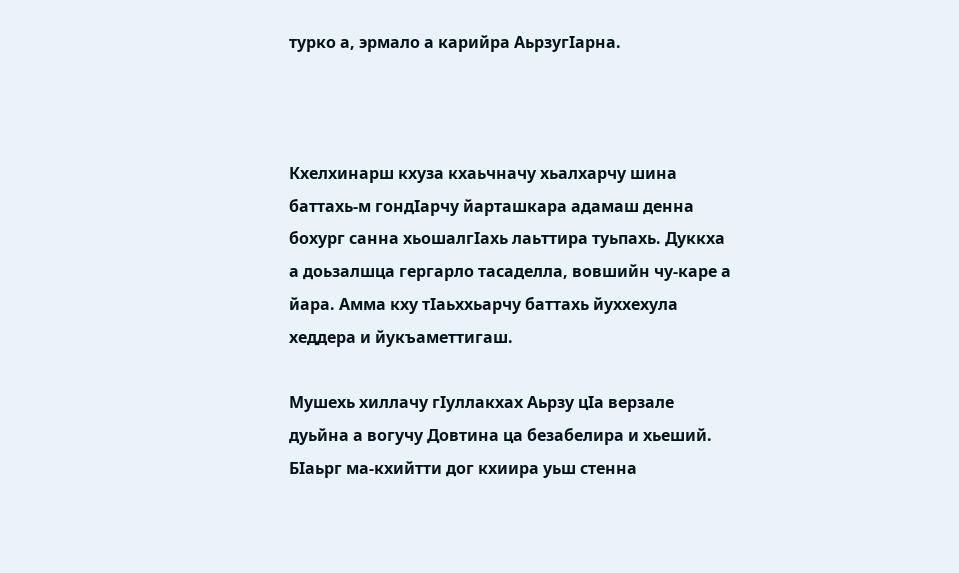турко а, эрмало а карийра АьрзугIарна.



Кхелхинарш кхуза кхаьчначу хьалхарчу шина баттахь-м гондIарчу йарташкара адамаш денна бохург санна хьошалгIахь лаьттира туьпахь. Дуккха а доьзалшца гергарло тасаделла, вовшийн чу-каре а йара. Амма кху тIаьххьарчу баттахь йуххехула хеддера и йукъаметтигаш.

Мушехь хиллачу гIуллакхах Аьрзу цIа верзале дуьйна а вогучу Довтина ца безабелира и хьеший. БIаьрг ма-кхийтти дог кхиира уьш стенна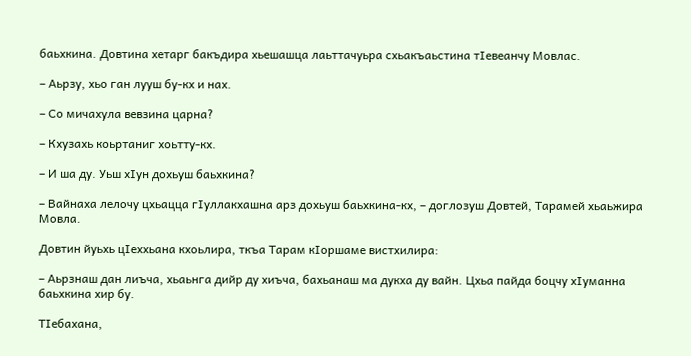баьхкина. Довтина хетарг бакъдира хьешашца лаьттачуьра схьакъаьстина тIевеанчу Мовлас.

– Аьрзу, хьо ган лууш бу-кх и нах.

– Со мичахула вевзина царна?

– Кхузахь коьртаниг хоьтту-кх.

– И ша ду. Уьш хIун дохьуш баьхкина?

– Вайнаха лелочу цхьацца гIуллакхашна арз дохьуш баьхкина-кх, – доглозуш Довтей, Тарамей хьаьжира Мовла.

Довтин йуьхь цIеххьана кхоьлира, ткъа Тарам кIоршаме вистхилира:

– Аьрзнаш дан лиъча, хьаьнга дийр ду хиъча, бахьанаш ма дукха ду вайн. Цхьа пайда боцчу хIуманна баьхкина хир бу.

ТIебахана,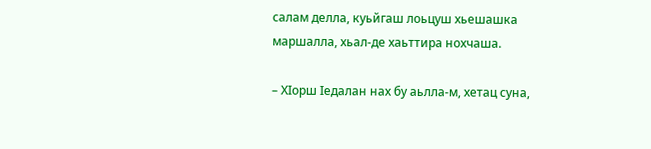салам делла, куьйгаш лоьцуш хьешашка маршалла, хьал-де хаьттира нохчаша.

– ХIорш Iедалан нах бу аьлла-м, хетац суна,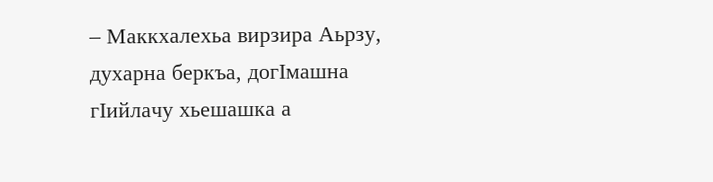– Маккхалехьа вирзира Аьрзу, духарна беркъа, догIмашна гIийлачу хьешашка а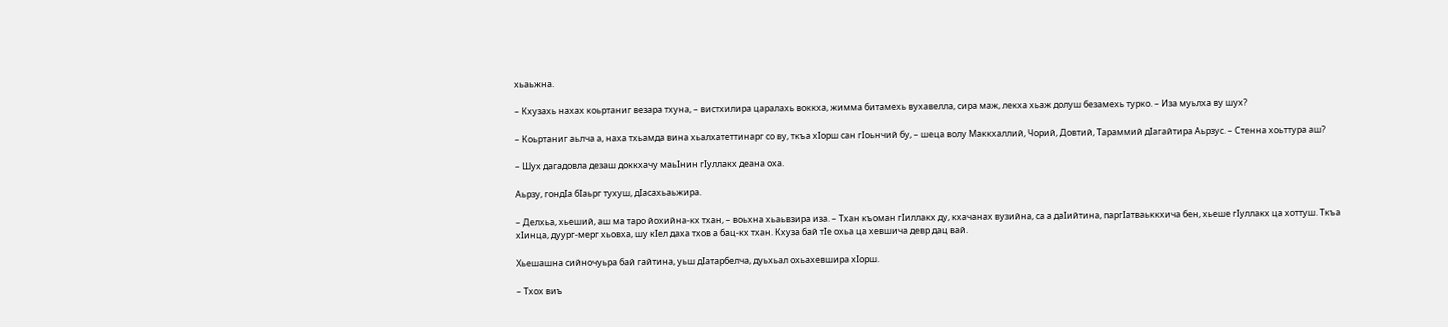хьаьжна.

– Кхузахь нахах коьртаниг везара тхуна, – вистхилира царалахь воккха, жимма битамехь вухавелла, сира маж, лекха хьаж долуш безамехь турко. – Иза муьлха ву шух?

– Коьртаниг аьлча а, наха тхьамда вина хьалхатеттинарг со ву, ткъа хIорш сан гIоьнчий бу, – шеца волу Маккхаллий, Чорий, Довтий, Тараммий дIагайтира Аьрзус. – Стенна хоьттура аш?

– Шух дагадовла дезаш доккхачу маьIнин гIуллакх деана оха.

Аьрзу, гондIа бIаьрг тухуш, дIасахьаьжира.

– Делхьа, хьеший, аш ма таро йохийна-кх тхан, – воьхна хьаьвзира иза. – Тхан къоман гIиллакх ду, кхачанах вузийна, са а даIийтина, паргIатваьккхича бен, хьеше гIуллакх ца хоттуш. Ткъа хIинца, дуург-мерг хьовха, шу кIел даха тхов а бац-кх тхан. Кхуза бай тIе охьа ца хевшича девр дац вай.

Хьешашна сийночуьра бай гайтина, уьш дIатарбелча, дуьхьал охьахевшира хIорш.

– Тхох виъ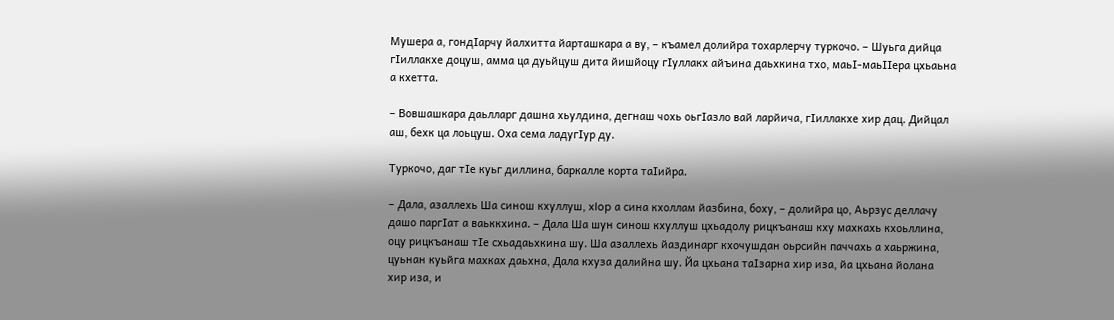Мушера а, гондIарчу йалхитта йарташкара а ву, – къамел долийра тохарлерчу туркочо. – Шуьга дийца гIиллакхе доцуш, амма ца дуьйцуш дита йишйоцу гIуллакх айъина даьхкина тхо, маьI-маьIIера цхьаьна а кхетта.

– Вовшашкара даьлларг дашна хьулдина, дегнаш чохь оьгIазло вай ларйича, гIиллакхе хир дац. Дийцал аш, бехк ца лоьцуш. Оха сема ладугIур ду.

Туркочо, даг тIе куьг диллина, баркалле корта таIийра.

– Дала, азаллехь Ша синош кхуллуш, xIop а сина кхоллам йазбина, боху, – долийра цо, Аьрзус деллачу дашо паргIат а ваьккхина. – Дала Ша шун синош кхуллуш цхьадолу рицкъанаш кху махкахь кхоьллина, оцу рицкъанаш тIе схьадаьхкина шу. Ша азаллехь йаздинарг кхочушдан оьрсийн паччахь а хаьржина, цуьнан куьйга махках даьхна, Дала кхуза далийна шу. Йа цхьана таIзарна хир иза, йа цхьана йолана хир иза, и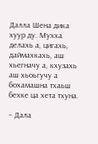Далла Шена дика хуур ду. Мухха делахь а, цигахь, даймахкахь, аш хьегначу а, кхузахь аш хьоьгучу а бохамашна тхаьш бехке ца хета тхуна.

– Дала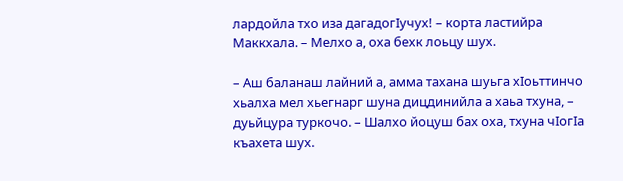лардойла тхо иза дагадогIучух! – корта ластийра Маккхала. – Мелхо а, оха бехк лоьцу шух.

– Аш баланаш лайний а, амма тахана шуьга хIоьттинчо хьалха мел хьегнарг шуна дицдинийла а хаьа тхуна, – дуьйцура туркочо. – Шалхо йоцуш бах оха, тхуна чIогIа къахета шух.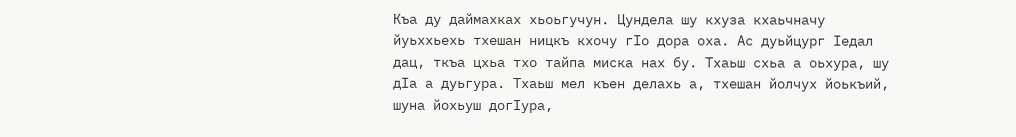Къа ду даймахках хьоьгучун. Цундела шу кхуза кхаьчначу йуьххьехь тхешан ницкъ кхочу гIо дора оха. Ас дуьйцург Iедал дац, ткъа цхьа тхо тайпа миска нах бу. Тхаьш схьа а оьхура, шу дIа а дуьгура. Тхаьш мел къен делахь а, тхешан йолчух йоькъий, шуна йохьуш догIура,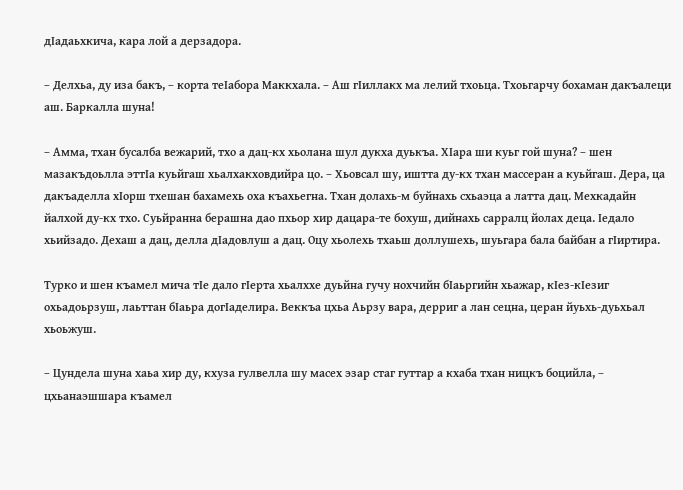дIадаьхкича, кара лой а дерзадора.

– Делхьа, ду иза бакъ, – корта теIабора Маккхала. – Аш гIиллакх ма лелий тхоьца. Тхоьгарчу бохаман дакъалеци аш. Баркалла шуна!

– Амма, тхан бусалба вежарий, тхо а дац-кх хьолана шул дукха дуькъа. ХIара ши куьг гой шуна? – шен мазакъдоьлла эттIа куьйгаш хьалхакховдийра цо. – Хьовсал шу, иштта ду-кх тхан массеран а куьйгаш. Дера, ца дакъаделла хIорш тхешан бахамехь оха къахьегна. Тхан долахь-м буйнахь схьаэца а латта дац. Мехкадайн йалхой ду-кх тхо. Суьйранна берашна дао пхьор хир дацара-те бохуш, дийнахь сарралц йолах деца. Iедало хьийзадо. Дехаш а дац, делла дIадовлуш а дац. Оцу хьолехь тхаьш доллушехь, шуьгара бала байбан а гIиртира.

Турко и шен къамел мича тIе дало гIерта хьалххе дуьйна гучу нохчийн бIаьргийн хьажар, кIез-кIезиг охьадоьрзуш, лаьттан бIаьра догIаделира. Веккъа цхьа Аьрзу вара, дерриг а лан сецна, церан йуьхь-дуьхьал хьоьжуш.

– Цундела шуна хаьа хир ду, кхуза гулвелла шу масех эзар стаг гуттар а кхаба тхан ницкъ боцийла, – цхьанаэшшара къамел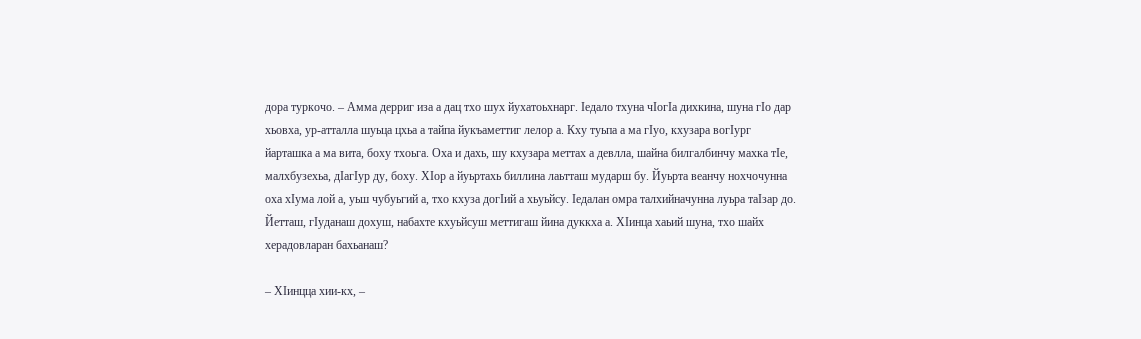дора туркочо. – Амма дерриг иза а дац тхо шух йухатоьхнарг. Iедало тхуна чIогIа дихкина, шуна гIо дар хьовха, ур-атталла шуьца цхьа а тайпа йукъаметтиг лелор а. Кху туьпа а ма гIуо, кхузара вогIург йарташка а ма вита, боху тхоьга. Оха и дахь, шу кхузара меттах а девлла, шайна билгалбинчу махка тIе, малхбузехьа, дIагIур ду, боху. ХIор а йуьртахь биллина лаьтташ мударш бу. Йуьрта веанчу нохчочунна оха хIума лой а, уьш чубуьгий а, тхо кхуза догIий а хьуьйсу. Iедалан омра талхийначунна луьра таIзар до. Йетташ, гIуданаш дохуш, набахте кхуьйсуш меттигаш йина дуккха а. ХIинца хаьий шуна, тхо шайх херадовларан бахьанаш?

– ХIинцца хии-кх, –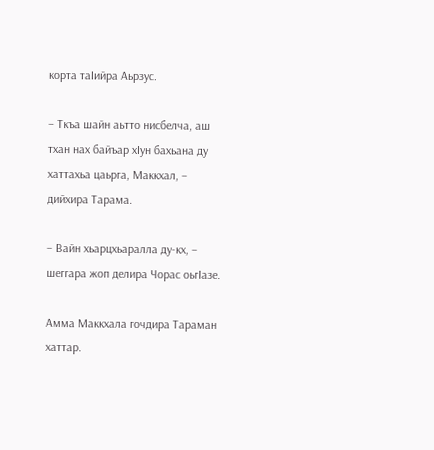корта таIийра Аьрзус.

– Ткъа шайн аьтто нисбелча, аш тхан нах байъар хIун бахьана ду хаттахьа цаьрга, Маккхал, – дийхира Тарама.

– Вайн хьарцхьаралла ду-кх, – шеггара жоп делира Чорас оьгIазе.

Амма Маккхала гочдира Тараман хаттар.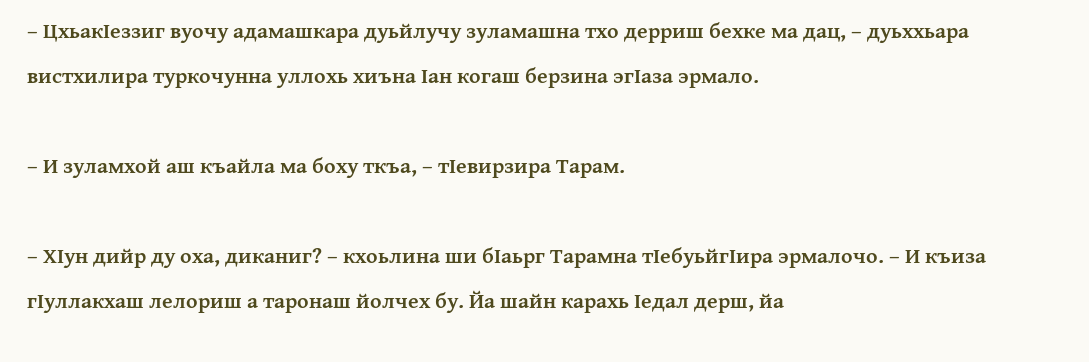– ЦхьакIеззиг вуочу адамашкара дуьйлучу зуламашна тхо дерриш бехке ма дац, – дуьххьара вистхилира туркочунна уллохь хиъна Iан когаш берзина эгIаза эрмало.

– И зуламхой аш къайла ма боху ткъа, – тIевирзира Тарам.

– ХIун дийр ду оха, диканиг? – кхоьлина ши бIаьрг Тарамна тIебуьйгIира эрмалочо. – И къиза гIуллакхаш лелориш а таронаш йолчех бу. Йа шайн карахь Iедал дерш, йа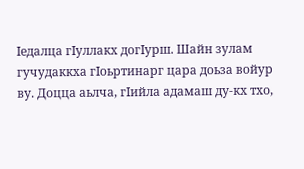Iедалца гIуллакх догIурш. Шайн зулам гучудаккха гIоьртинарг цара доьза войур ву. Доцца аьлча, гIийла адамаш ду-кх тхо,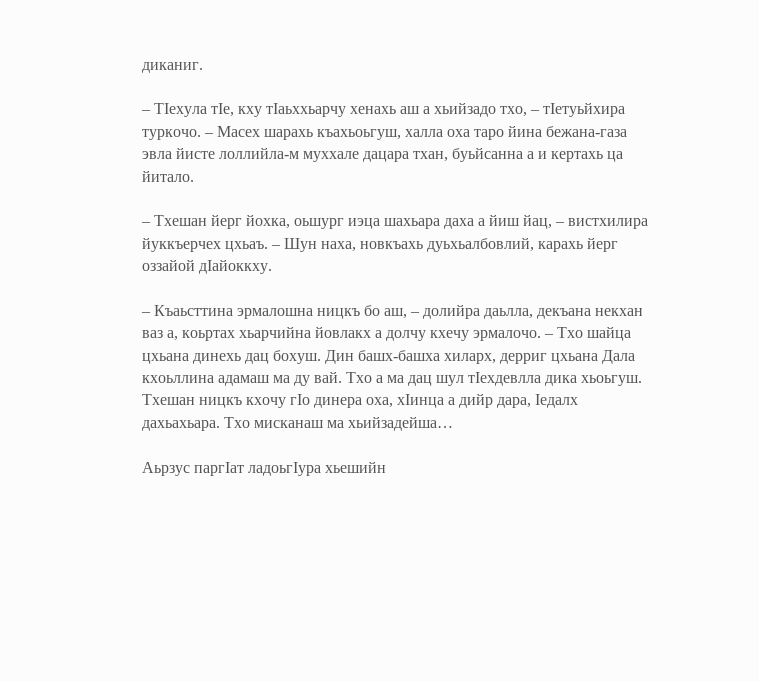диканиг.

– ТIехула тIе, кху тIаьххьарчу хенахь аш а хьийзадо тхо, – тIетуьйхира туркочо. – Масех шарахь къахьоьгуш, халла оха таро йина бежана-газа эвла йисте лоллийла-м муххале дацара тхан, буьйсанна а и кертахь ца йитало.

– Тхешан йерг йохка, оьшург иэца шахьара даха а йиш йац, – вистхилира йуккъерчех цхьаъ. – Шун наха, новкъахь дуьхьалбовлий, карахь йерг оззайой дIайоккху.

– Къаьcттина эрмалошна ницкъ бо аш, – долийра даьлла, декъана некхан ваз а, коьртах хьарчийна йовлакх а долчу кхечу эрмалочо. – Тхо шайца цхьана динехь дац бохуш. Дин башх-башха хиларх, дерриг цхьана Дала кхоьллина адамаш ма ду вай. Тхо а ма дац шул тIехдевлла дика хьоьгуш. Тхешан ницкъ кхочу гIо динера оха, хIинца а дийр дара, Iедалх дахьахьара. Тхо мисканаш ма хьийзадейша…

Аьрзус паргIат ладоьгIура хьешийн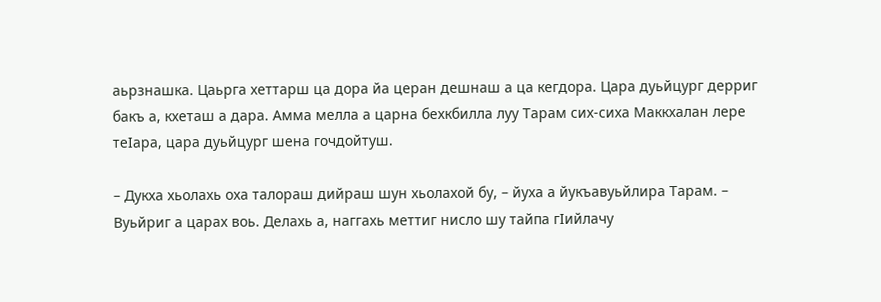аьрзнашка. Цаьрга хеттарш ца дора йа церан дешнаш а ца кегдора. Цара дуьйцург дерриг бакъ а, кхеташ а дара. Амма мелла а царна бехкбилла луу Тарам сих-сиха Маккхалан лере теIара, цара дуьйцург шена гочдойтуш.

– Дукха хьолахь оха талораш дийраш шун хьолахой бу, – йуха а йукъавуьйлира Тарам. – Вуьйриг а царах воь. Делахь а, наггахь меттиг нисло шу тайпа гIийлачу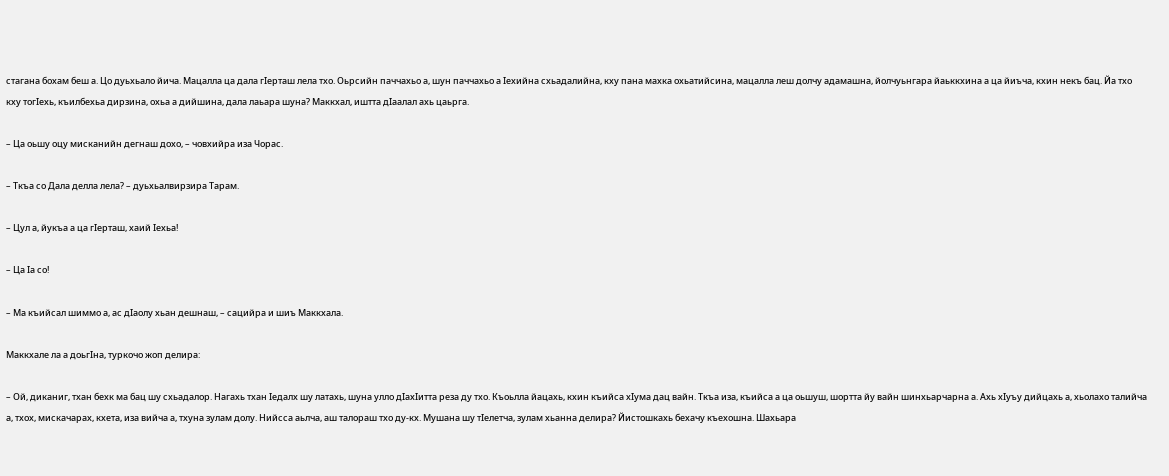стагана бохам беш а. Цо дуьхьало йича. Мацалла ца дала гIерташ лела тхо. Оьрсийн паччахьо а, шун паччахьо а Iехийна схьадалийна, кху пана махка охьатийсина, мацалла леш долчу адамашна, йолчуьнгара йаьккхина а ца йиъча, кхин некъ бац. Йа тхо кху тогIехь, къилбехьа дирзина, охьа а дийшина, дала лаьара шуна? Маккхал, иштта дIаалал ахь цаьрга.

– Ца оьшу оцу мисканийн дегнаш дохо, – човхийра иза Чорас.

– Ткъа со Дала делла лела? – дуьхьалвирзира Тарам.

– Цул а, йукъа а ца гIерташ, хаий Iехьа!

– Ца Iа со!

– Ма къийсал шиммо а, ас дIаолу хьан дешнаш, – сацийра и шиъ Маккхала.

Маккхале ла а доьгIна, туркочо жоп делира:

– Ой, диканиг, тхан бехк ма бац шу схьадалор. Нагахь тхан Iедалх шу латахь, шуна улло дIахIитта реза ду тхо. Къоьлла йацахь, кхин къийса хIума дац вайн. Ткъа иза, къийса а ца оьшуш, шортта йу вайн шинхьарчарна а. Ахь хIуъу дийцахь а, хьолахо талийча а, тхох, мискачарах, кхета, иза вийча а, тхуна зулам долу. Нийсса аьлча, аш талораш тхо ду-кх. Мушана шу тIелетча, зулам хьанна делира? Йистошкахь бехачу къехошна. Шахьара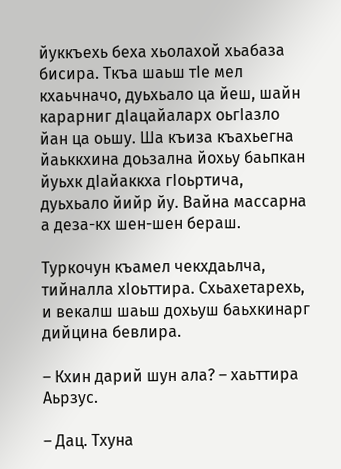йуккъехь беха хьолахой хьабаза бисира. Ткъа шаьш тIе мел кхаьчначо, дуьхьало ца йеш, шайн карарниг дIацайаларх оьгIазло йан ца оьшу. Ша къиза къахьегна йаьккхина доьзална йохьу баьпкан йуьхк дIайаккха гIоьртича, дуьхьало йийр йу. Вайна массарна а деза-кх шен-шен бераш.

Туркочун къамел чекхдаьлча, тийналла хIоьттира. Схьахетарехь, и векалш шаьш дохьуш баьхкинарг дийцина бевлира.

– Кхин дарий шун ала? – хаьттира Аьрзус.

– Дац. Тхуна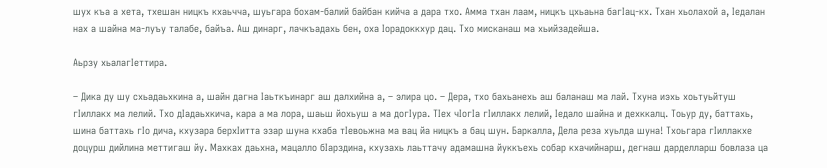шух къа а хета, тхешан ницкъ кхаьчча, шуьгара бохам-балий байбан кийча а дара тхо. Амма тхан лаам, ницкъ цхьаьна багIац-кх. Тхан хьолахой а, Iедалан нах а шайна ма-луъу талабе, байъа. Аш динарг, лачкъадахь бен, оха Iорадоккхур дац. Тхо мисканаш ма хьийзадейша.

Аьрзу хьалагIеттира.

– Дика ду шу схьадаьхкина а, шайн дагна Iаьткъинарг аш далхийна а, – элира цо. – Дера, тхо бахьанехь аш баланаш ма лай. Тхуна иэхь хоьтуьйтуш гIиллакх ма лелий. Тхо дIадаьхкича, кара а ма лора, шаьш йохьуш а ма догIура. ТIех чIогIа гIиллакх лелий, Iедало шайна и дехккалц. Тоьур ду, баттахь, шина баттахь гIо дича, кхузара берхIитта эзар шуна кхаба тIевоьжна ма вац йа ницкъ а бац шун. Баркалла, Дела реза хуьлда шуна! Тхоьгара гIиллакхе доцурш дийлина меттигаш йу. Махках даьхна, мацалло бIарздина, кхузахь лаьттачу адамашна йуккъехь собар кхачийнарш, дегнаш дарделларш бовлаза ца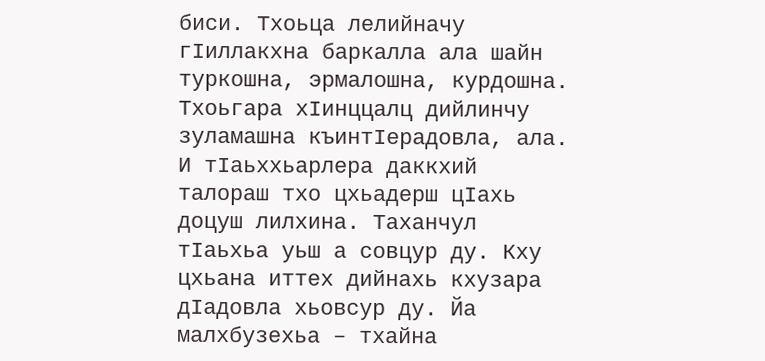биси. Тхоьца лелийначу гIиллакхна баркалла ала шайн туркошна, эрмалошна, курдошна. Тхоьгара хIинццалц дийлинчу зуламашна къинтIерадовла, ала. И тIаьххьарлера даккхий талораш тхо цхьадерш цIахь доцуш лилхина. Таханчул тIаьхьа уьш а совцур ду. Кху цхьана иттех дийнахь кхузара дIадовла хьовсур ду. Йа малхбузехьа – тхайна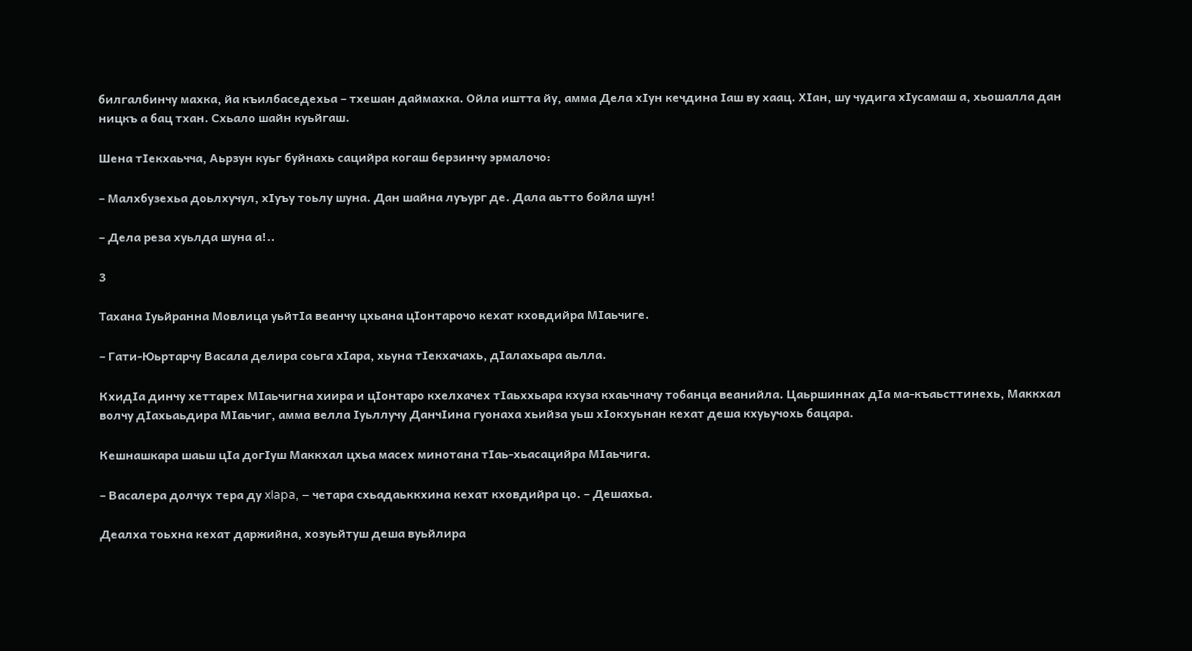билгалбинчу махка, йа къилбаседехьа – тхешан даймахка. Ойла иштта йу, амма Дела хIун кечдина Iаш ву хаац. ХIан, шу чудига хIусамаш а, хьошалла дан ницкъ а бац тхан. Схьало шайн куьйгаш.

Шена тIекхаьчча, Аьрзун куьг буйнахь сацийра когаш берзинчу эрмалочо:

– Малхбузехьа доьлхучул, хIуъу тоьлу шуна. Дан шайна луъург де. Дала аьтто бойла шун!

– Дела реза хуьлда шуна а!..

3

Тахана Iуьйранна Мовлица уьйтIа веанчу цхьана цIонтарочо кехат кховдийра МIаьчиге.

– Гати-Юьртарчу Васала делира соьга хIара, хьуна тIекхачахь, дIалахьара аьлла.

КхидIа динчу хеттарех МIаьчигна хиира и цIонтаро кхелхачех тIаьххьара кхуза кхаьчначу тобанца веанийла. Цаьршиннах дIа ма-къаьсттинехь, Маккхал волчу дIахьаьдира МIаьчиг, амма велла Iуьллучу ДанчIина гуонаха хьийза уьш хIокхуьнан кехат деша кхуьучохь бацара.

Кешнашкара шаьш цIа догIуш Маккхал цхьа масех минотана тIаь-хьасацийра МIаьчига.

– Васалера долчух тера ду xIapa, – четара схьадаьккхина кехат кховдийра цо. – Дешахьа.

Деалха тоьхна кехат даржийна, хозуьйтуш деша вуьйлира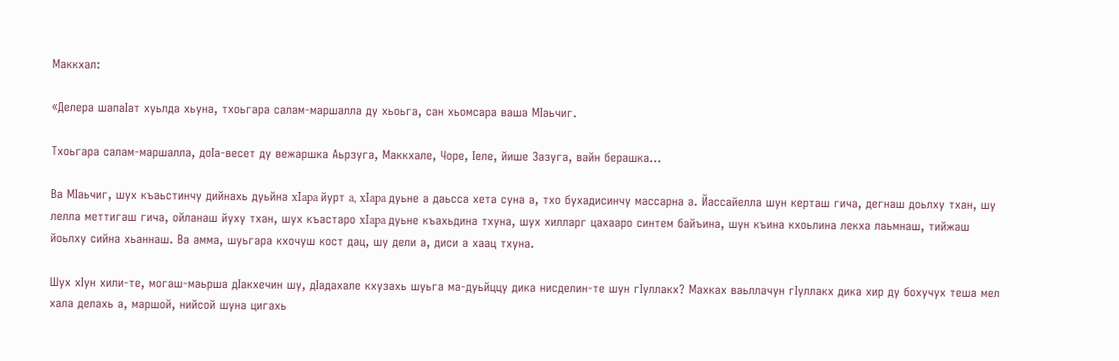Маккхал:

«Делера шапаIат хуьлда хьуна, тхоьгара салам-маршалла ду хьоьга, сан хьомсара ваша МIаьчиг.

Тхоьгара салам-маршалла, доIа-весет ду вежаршка Аьрзуга, Маккхале, Чоре, Iеле, йише Зазуга, вайн берашка…

Ва МIаьчиг, шух къаьстинчу дийнахь дуьйна xIapa йурт a, xIapa дуьне а даьсса хета суна а, тхо бухадисинчу массарна а. Йассайелла шун керташ гича, дегнаш доьлху тхан, шу лелла меттигаш гича, ойланаш йуху тхан, шух къастаро xIapa дуьне къахьдина тхуна, шух хилларг цахааро синтем байъина, шун къина кхоьлина лекха лаьмнаш, тийжаш йоьлху сийна хьаннаш. Ва амма, шуьгара кхочуш кост дац, шу дели а, диси а хаац тхуна.

Шух хIун хили-те, могаш-маьрша дIакхечин шу, дIадахале кхузахь шуьга ма-дуьйццу дика нисделин-те шун гIуллакх? Махках ваьллачун гIуллакх дика хир ду бохучух теша мел хала делахь а, маршой, нийсой шуна цигахь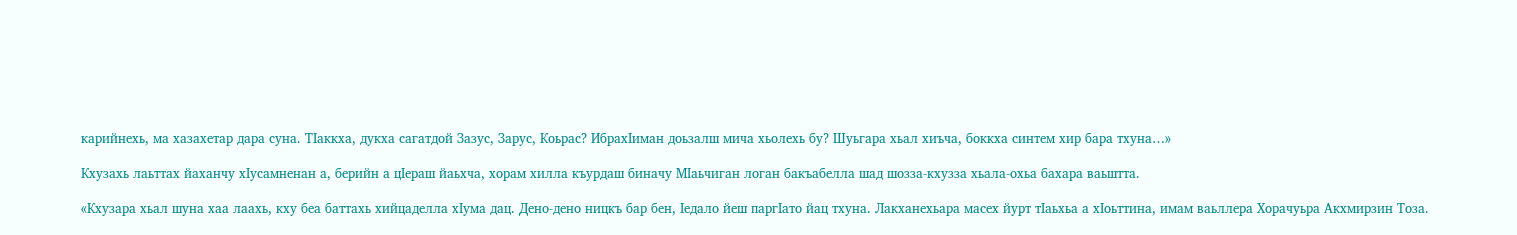карийнехь, ма хазахетар дара суна. ТIаккха, дукха сагатдой Зазус, Зарус, Коьрас? ИбрахIиман доьзалш мича хьолехь бу? Шуьгара хьал хиъча, боккха синтем хир бара тхуна…»

Кхузахь лаьттах йаханчу хIусамненан а, берийн а цIераш йаьхча, хорам хилла къурдаш биначу МIаьчиган логан бакъабелла шад шозза-кхузза хьала-охьа бахара ваьштта.

«Кхузара хьал шуна хаа лаахь, кху беа баттахь хийцаделла хIума дац. Дено-дено ницкъ бар бен, Iедало йеш паргIато йац тхуна. Лакханехьара масех йурт тIаьхьа а хIоьттина, имам ваьллера Хорачуьра Акхмирзин Тоза.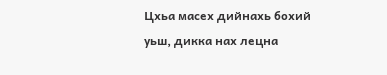Цхьа масех дийнахь бохий уьш, дикка нах лецна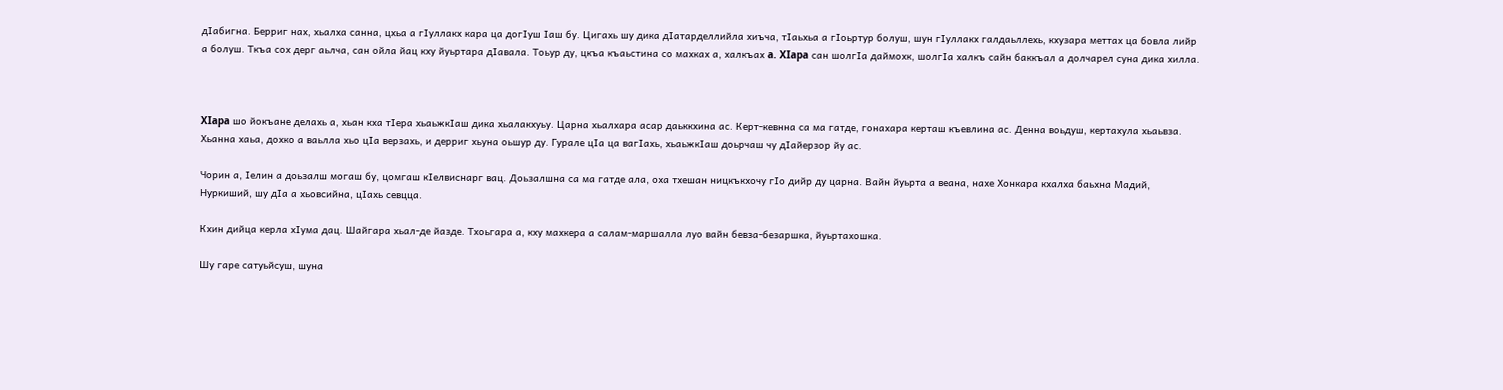дIабигна. Берриг нах, хьалха санна, цхьа а гIуллакх кара ца догIуш Iаш бу. Цигахь шу дика дIатарделлийла хиъча, тIаьхьа а гIоьртур болуш, шун гIуллакх галдаьллехь, кхузара меттах ца бовла лийр а болуш. Ткъа сох дерг аьлча, сан ойла йац кху йуьртара дIавала. Тоьур ду, цкъа къаьстина со махках а, халкъах a. XIapa сан шолгIа даймохк, шолгIа халкъ сайн баккъал а долчарел суна дика хилла.



XIapa шо йокъане делахь а, хьан кха тIера хьаьжкIаш дика хьалакхуьу. Царна хьалхара асар даьккхина ас. Керт-кевнна са ма гатде, гонахара керташ къевлина ас. Денна воьдуш, кертахула хьаьвза. Хьанна хаьа, дохко а ваьлла хьо цIа верзахь, и дерриг хьуна оьшур ду. Гурале цIа ца вагIахь, хьаьжкIаш доьрчаш чу дIайерзор йу ас.

Чорин а, Iелин а доьзалш могаш бу, цомгаш кIелвиснарг вац. Доьзалшна са ма гатде ала, оха тхешан ницкъкхочу гIo дийр ду царна. Вайн йуьрта а веана, нахе Хонкара кхалха баьхна Мадий, Нуркиший, шу дIа а хьовсийна, цIахь севцца.

Кхин дийца керла хIума дац. Шайгара хьал-де йазде. Тхоьгара а, кху махкера а салам-маршалла луо вайн бевза-безаршка, йуьртахошка.

Шу гаре сатуьйсуш, шуна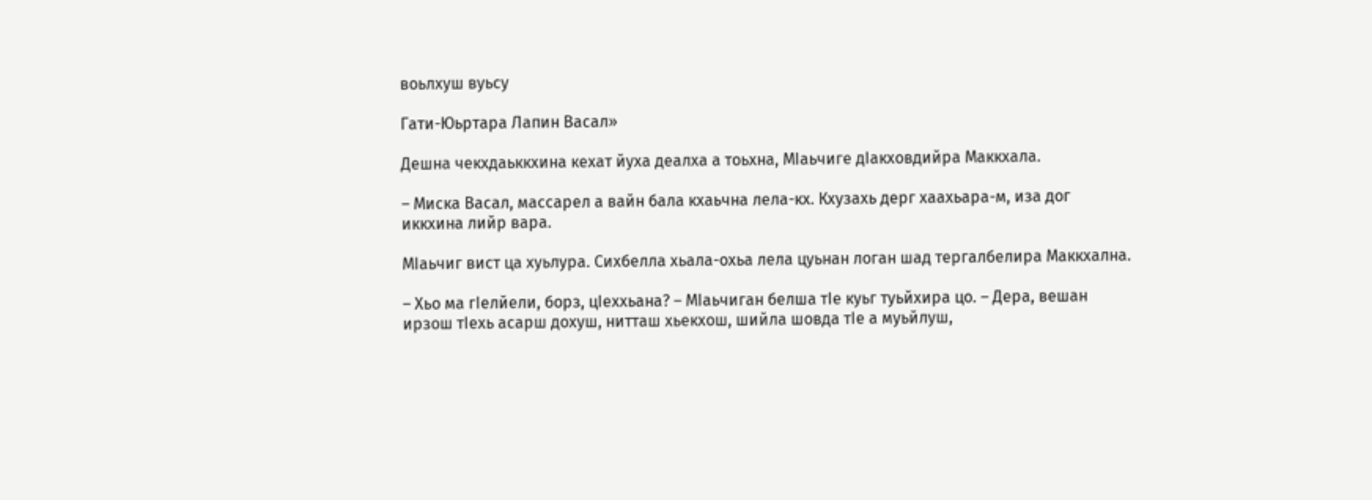воьлхуш вуьсу

Гати-Юьртара Лапин Васал»

Дешна чекхдаьккхина кехат йуха деалха а тоьхна, МIаьчиге дIакховдийра Маккхала.

– Миска Васал, массарел а вайн бала кхаьчна лела-кх. Кхузахь дерг хаахьара-м, иза дог иккхина лийр вара.

МIаьчиг вист ца хуьлура. Сихбелла хьала-охьа лела цуьнан логан шад тергалбелира Маккхална.

– Хьо ма гIелйели, борз, цIеххьана? – МIаьчиган белша тIе куьг туьйхира цо. – Дера, вешан ирзош тIехь асарш дохуш, нитташ хьекхош, шийла шовда тIе а муьйлуш,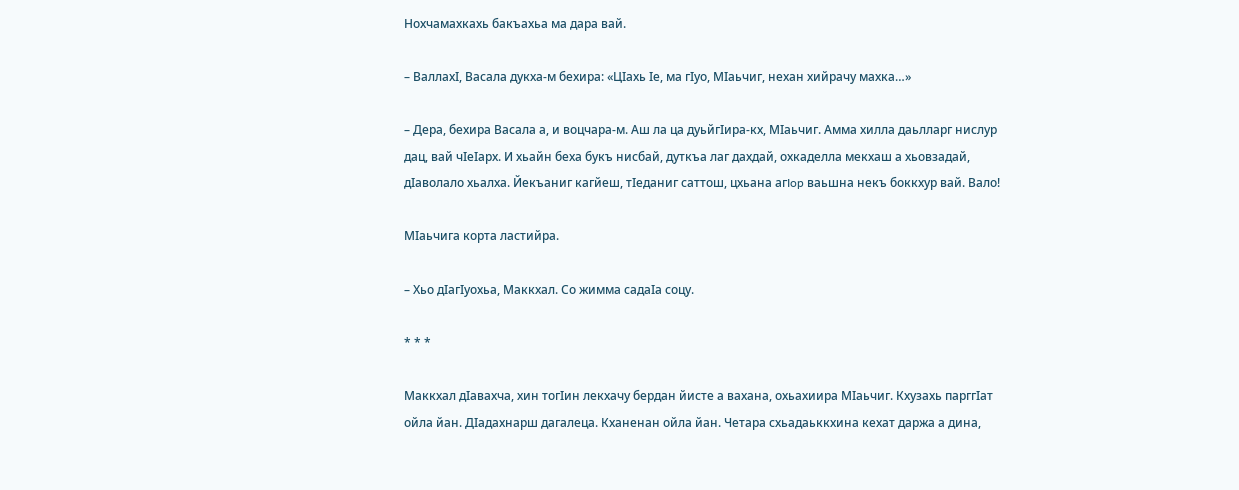Нохчамахкахь бакъахьа ма дара вай.

– ВаллахI, Васала дукха-м бехира: «ЦIахь Iе, ма гIуо, МIаьчиг, нехан хийрачу махка…»

– Дера, бехира Васала а, и воцчара-м. Аш ла ца дуьйгIира-кх, МIаьчиг. Амма хилла даьлларг нислур дац, вай чIеIарх. И хьайн беха букъ нисбай, дуткъа лаг дахдай, охкаделла мекхаш а хьовзадай, дIаволало хьалха. Йекъаниг кагйеш, тIеданиг саттош, цхьана aгIop ваьшна некъ боккхур вай. Вало!

МIаьчига корта ластийра.

– Хьо дIагIуохьа, Маккхал. Со жимма садаIа соцу.

* * *

Маккхал дIавахча, хин тогIин лекхачу бердан йисте а вахана, охьахиира МIаьчиг. Кхузахь парггIат ойла йан. ДIадахнарш дагалеца. Кханенан ойла йан. Четара схьадаьккхина кехат даржа а дина,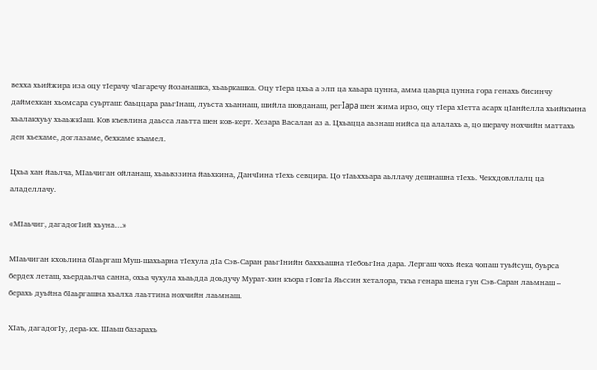вехха хьийжира иза оцу тIерачу чIагаречу йозанашка, хьаьркашка. Оцу тIера цхьа а элп ца хаьара цунна, амма цаьрца цунна гора генахь бисинчу даймехкан хьомсара суьрташ: баьццара раьгIнаш, луьста хьаннаш, шийла шовданаш, peгIapa шен жима ирзо, оцу тIера хIетта асарх цIанйелла хьийкъина хьалакхуьу хьаьжкIаш. Ков къевлина даьсса лаьтта шен ков-керт. Хезара Васалан аз а. Цхьацца аьзнаш нийса ца алалахь а, цо шерачу нохчийн маттахь ден хьехаме, доглазаме, бехкаме къамел.

Цхьа хан йаьлча, МIаьчиган ойланаш, хьаьвззина йаьхкина, ДанчIина тIехь севцира. Цо тIаьххьара аьллачу дешнашна тIехь. Чекхдовллалц ца аладеллачу.

«МIаьчиг, дагадогIий хьуна…»

МIаьчиган кхоьлина бIаьргаш Муш-шахьарна тIехула дIа Сэв-Саран раьгIнийн баххьашна тIебоьгIна дара. Лергаш чохь йека чопаш туьйсуш, буьрса бердех леташ, хьердаьлча санна, охьа чухула хьаьдда доьдучу Мурат-хин къора гIовгIа Яьссин хеталора, ткъа генара шена гун Сэв-Саран лаьмнаш – берахь дуьйна бIаьргашна хьалха лаьттина нохчийн лаьмнаш.

ХIаъ, дагадогIу, дера-кх. Шаьш базарахь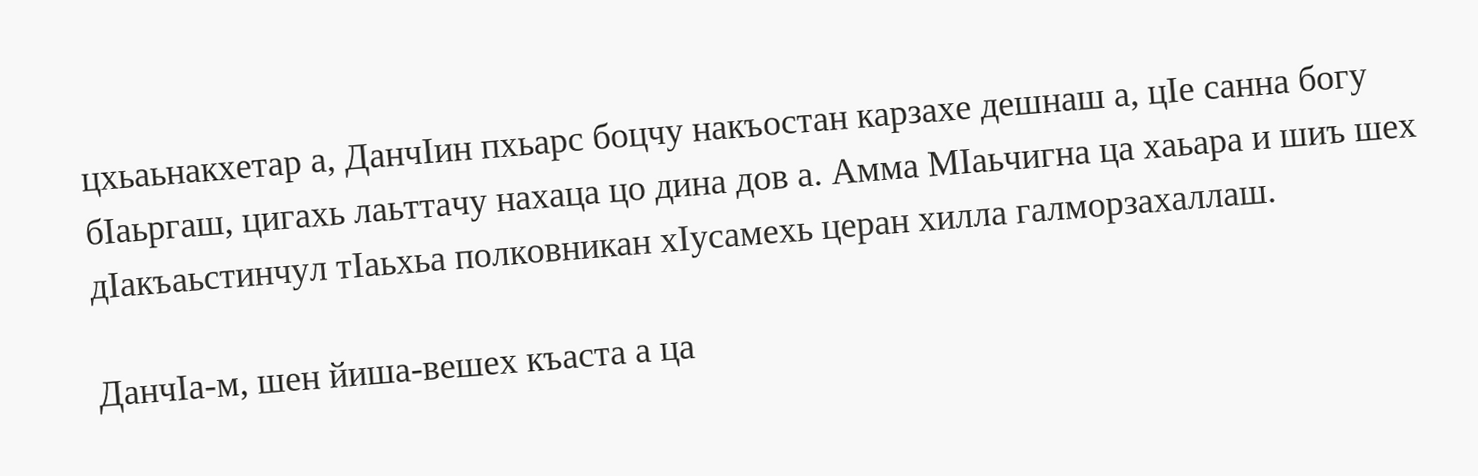цхьаьнакхетар а, ДанчIин пхьарс боцчу накъостан карзахе дешнаш а, цIе санна богу бIаьргаш, цигахь лаьттачу нахаца цо дина дов а. Амма МIаьчигна ца хаьара и шиъ шех дIакъаьстинчул тIаьхьа полковникан хIусамехь церан хилла галморзахаллаш.

ДанчIа-м, шен йиша-вешех къаста а ца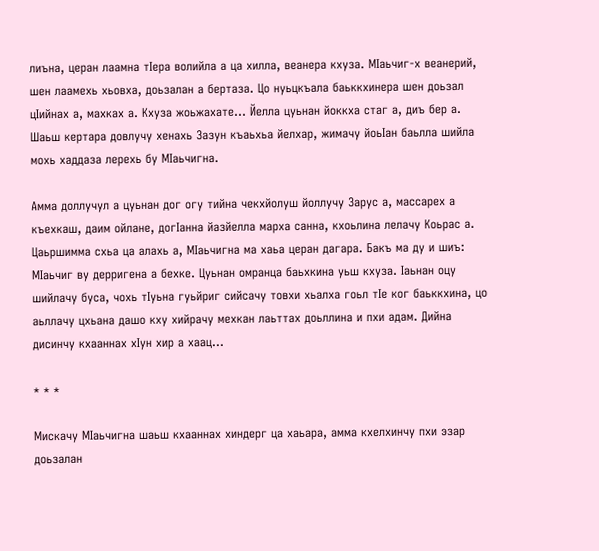лиъна, церан лаамна тIера волийла а ца хилла, веанера кхуза. МIаьчиг-х веанерий, шен лаамехь хьовха, доьзалан а бертаза. Цо нуьцкъала баьккхинера шен доьзал цIийнах а, махках а. Кхуза жоьжахате… Йелла цуьнан йоккха стаг а, диъ бер а. Шаьш кертара довлучу хенахь Зазун къаьхьа йелхар, жимачу йоьIан баьлла шийла мохь хаддаза лерехь бу МIаьчигна.

Амма доллучул а цуьнан дог огу тийна чекхйолуш йоллучу Зарус а, массарех а къехкаш, даим ойлане, догIанна йазйелла марха санна, кхоьлина лелачу Коьрас а. Цаьршимма схьа ца алахь а, МIаьчигна ма хаьа церан дагара. Бакъ ма ду и шиъ: МIаьчиг ву дерригена а бехке. Цуьнан омранца баьхкина уьш кхуза. Iаьнан оцу шийлачу буса, чохь тIуьна гуьйриг сийсачу товхи хьалха гоьл тIе ког баьккхина, цо аьллачу цхьана дашо кху хийрачу мехкан лаьттах доьллина и пхи адам. Дийна дисинчу кхааннах хIун хир а хаац…

* * *

Мискачу МIаьчигна шаьш кхааннах хиндерг ца хаьара, амма кхелхинчу пхи эзар доьзалан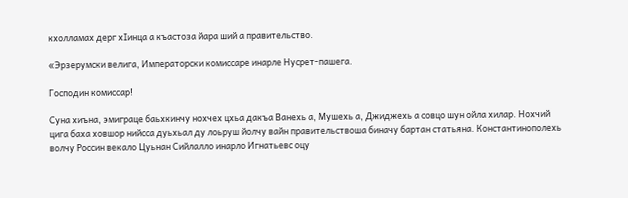кхолламах дерг хIинца а къастоза йара ший а правительство.

«Эрзерумски велига, Императорски комиссаре инарле Нусрет-пашега.

Господин комиссар!

Суна хиъна, эмиграце баьхкинчу нохчех цхьа дакъа Ванехь а, Мушехь а, Джиджехь а совцо шун ойла хилар. Нохчий цига баха ховшор нийсса дуьхьал ду лоьруш йолчу вайн правительствоша биначу бартан статьяна. Константинополехь волчу Россин векало Цуьнан Сийлалло инарло Игнатьевс оцу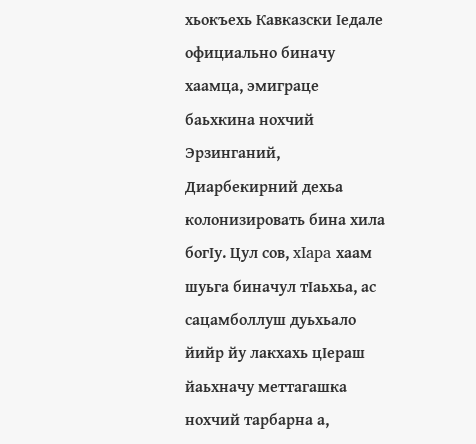хьокъехь Кавказски Iедале официально биначу хаамца, эмиграце баьхкина нохчий Эрзинганий, Диарбекирний дехьа колонизировать бина хила богIу. Цул сов, xIapa хаам шуьга биначул тIаьхьа, ас сацамболлуш дуьхьало йийр йу лакхахь цIераш йаьхначу меттагашка нохчий тарбарна а,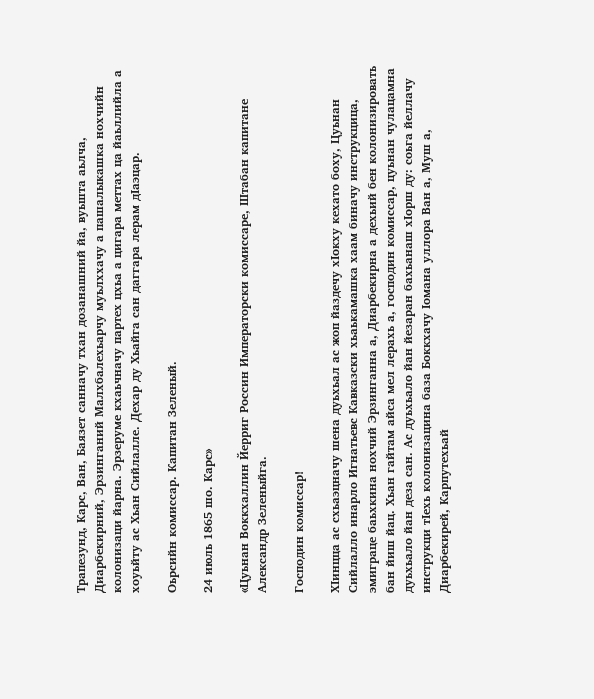Трапезунд, Карс, Ван, Баязет санначу тхан дозанашний йа, вуьшта аьлча, Диарбекирний, Эрзинганий Малхбалехьарчу муьлххачу а пашалыкашка нохчийн колонизаци йарна. Эрзеруме кхаьчначу партех цхьа а цигара меттах ца йаьллийла а хоуьйту ас Хьан Сийлалле. Дехар ду Хьайга сан даггара лерам дIаэцар.

Оьрсийн комиссар. Капитан Зеленый.

24 июль 1865 шо. Карс»

«Цуьнан Воккхаллин Йерриг Россин Императорски комиссаре, Штабан капитане Александр Зеленыйга.

Господин комиссар!

ХIинцца ас схьаэцначу шена дуьхьал ас жоп йаздечу хIокху кехато боху, Цуьнан Сийлалло инарло Игнатьевс Кавказски хьаькамашка хаам биначу инструкцица, эмиграце баьхкина нохчий Эрзинганна а, Диарбекирна а дехьий бен колонизировать бан йиш йац. Хьан гайтам айса мел лерахь а, господин комиссар, цуьнан чулацамна дуьхьало йан деза сан. Ас дуьхьало йан йезаран бахьанаш хIорш ду: соьга йеллачу инструкци тIехь колонизацина база Боккхачу Iомана уллора Ван а, Муш а, Диарбекирей, Карпутехьай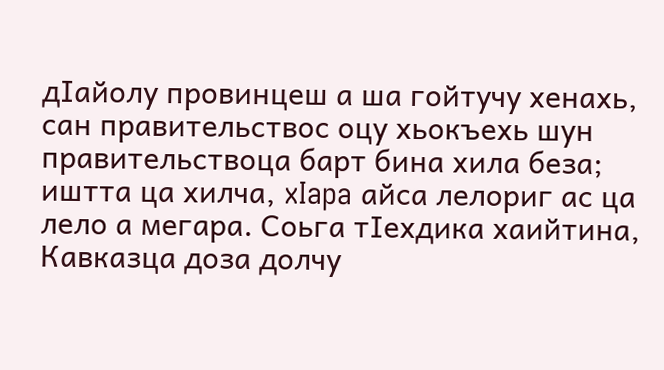дIайолу провинцеш а ша гойтучу хенахь, сан правительствос оцу хьокъехь шун правительствоца барт бина хила беза; иштта ца хилча, xIapa айса лелориг ас ца лело а мегара. Соьга тIехдика хаийтина, Кавказца доза долчу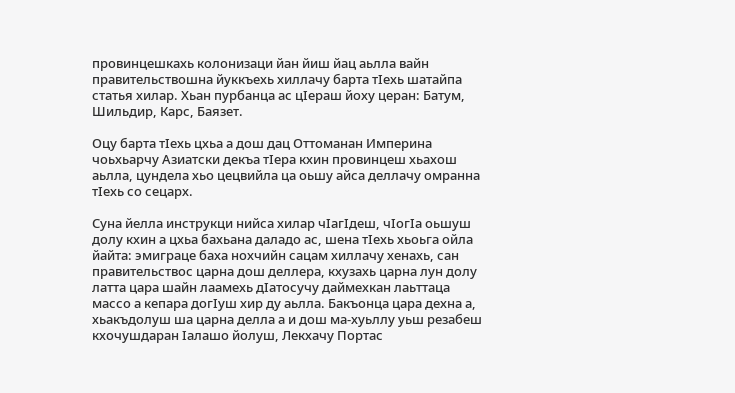провинцешкахь колонизаци йан йиш йац аьлла вайн правительствошна йуккъехь хиллачу барта тIехь шатайпа статья хилар. Хьан пурбанца ас цIераш йоху церан: Батум, Шильдир, Карс, Баязет.

Оцу барта тIехь цхьа а дош дац Оттоманан Империна чоьхьарчу Азиатски декъа тIера кхин провинцеш хьахош аьлла, цундела хьо цецвийла ца оьшу айса деллачу омранна тIехь со сецарх.

Суна йелла инструкци нийса хилар чIагIдеш, чIогIа оьшуш долу кхин а цхьа бахьана даладо ас, шена тIехь хьоьга ойла йайта: эмиграце баха нохчийн сацам хиллачу хенахь, сан правительствос царна дош деллера, кхузахь царна лун долу латта цара шайн лаамехь дIатосучу даймехкан лаьттаца массо а кепара догIуш хир ду аьлла. Бакъонца цара дехна а, хьакъдолуш ша царна делла а и дош ма-хуьллу уьш резабеш кхочушдаран Iалашо йолуш, Лекхачу Портас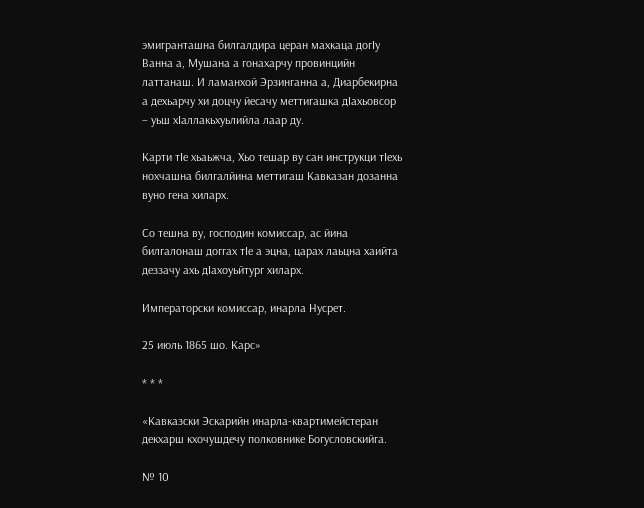эмигранташна билгалдира церан махкаца догIу Ванна а, Мушана а гонахарчу провинцийн латтанаш. И ламанхой Эрзинганна а, Диарбекирна а дехьарчу хи доцчу йесачу меттигашка дIахьовсор – уьш хIаллакьхуьлийла лаар ду.

Карти тIе хьаьжча, Хьо тешар ву сан инструкци тIехь нохчашна билгалйина меттигаш Кавказан дозанна вуно гена хиларх.

Со тешна ву, господин комиссар, ас йина билгалонаш доггах тIе а эцна, царах лаьцна хаийта деззачу ахь дIахоуьйтург хиларх.

Императорски комиссар, инарла Нусрет.

25 июль 1865 шо. Карс»

* * *

«Кавказски Эскарийн инарла-квартимейстеран декхарш кхочушдечу полковнике Богусловскийга.

№ 10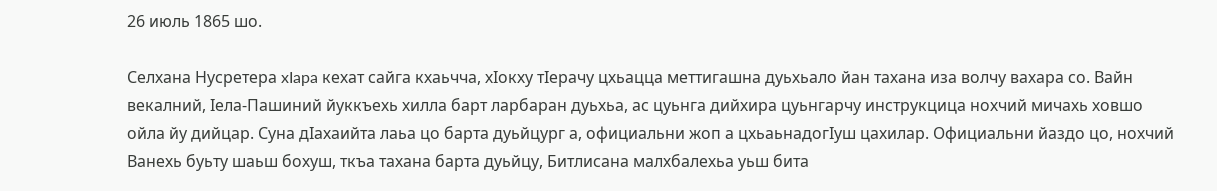26 июль 1865 шо.

Селхана Нусретера xIapa кехат сайга кхаьчча, хIокху тIерачу цхьацца меттигашна дуьхьало йан тахана иза волчу вахара со. Вайн векалний, Iела-Пашиний йуккъехь хилла барт ларбаран дуьхьа, ас цуьнга дийхира цуьнгарчу инструкцица нохчий мичахь ховшо ойла йу дийцар. Суна дIахаийта лаьа цо барта дуьйцург а, официальни жоп а цхьаьнадогIуш цахилар. Официальни йаздо цо, нохчий Ванехь буьту шаьш бохуш, ткъа тахана барта дуьйцу, Битлисана малхбалехьа уьш бита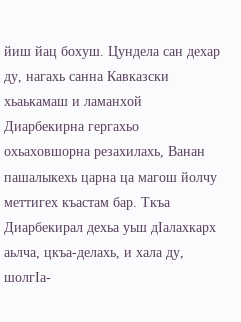йиш йац бохуш. Цундела сан дехар ду, нагахь санна Кавказски хьаькамаш и ламанхой Диарбекирна гергахьо охьаховшорна резахилахь, Ванан пашалыкехь царна ца магош йолчу меттигех къастам бар. Ткъа Диарбекирал дехьа уьш дIалахкарх аьлча, цкъа-делахь, и хала ду, шолгIа-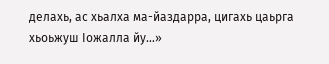делахь, ас хьалха ма-йаздарра, цигахь цаьрга хьоьжуш Iожалла йу…»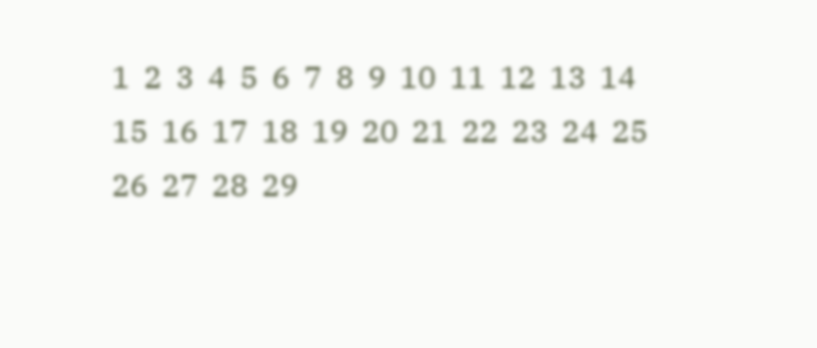1  2  3  4  5  6  7  8  9  10  11  12  13  14  15  16  17  18  19  20  21  22  23  24  25  26  27  28  29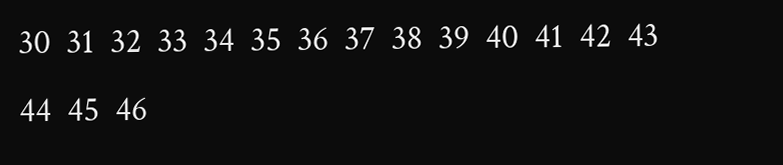30  31  32  33  34  35  36  37  38  39  40  41  42  43  44  45  46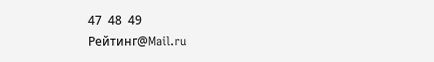47  48  49
Рейтинг@Mail.ru